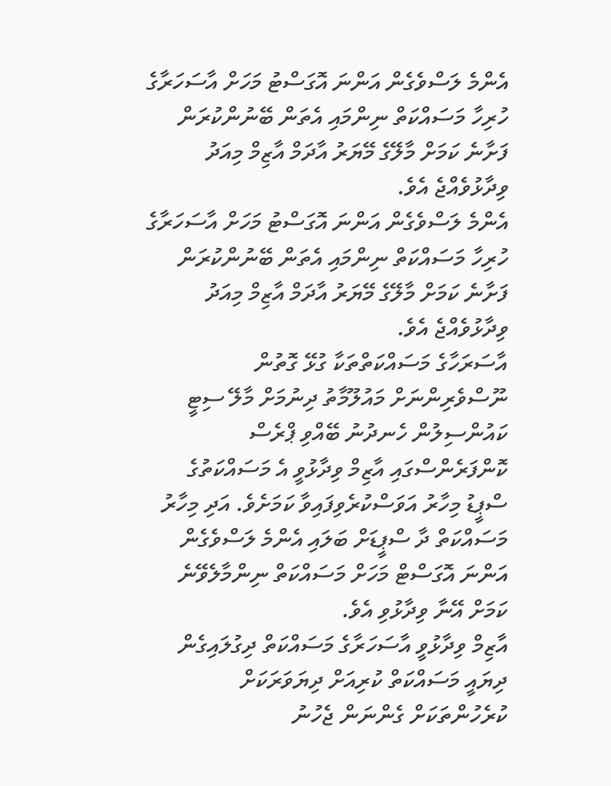އެންމެ ލަސްވެގެން އަންނަ އޮގަސްޓު މަހަށް އާސަހަރާގެ ހުރިހާ މަސައްކަތް ނިންމައި އެތަން ބޭނުންކުރަން ފަށާނެ ކަމަށް މާލޭގެ މޭޔަރު އާދަމް އާޒިމް މިއަދު ވިދާޅުވެއްޖެ އެވެ.
އެންމެ ލަސްވެގެން އަންނަ އޮގަސްޓު މަހަށް އާސަހަރާގެ ހުރިހާ މަސައްކަތް ނިންމައި އެތަން ބޭނުންކުރަން ފަށާނެ ކަމަށް މާލޭގެ މޭޔަރު އާދަމް އާޒިމް މިއަދު ވިދާޅުވެއްޖެ އެވެ.
އާސަރަހާގެ މަސައްކަތްތަކާ ގުޅޭ ގޮތުން ނޫސްވެރިންނަށް މައުލޫމާތު ދިނުމަށް މާލޭ ސިޓީ ކައުންސިލުން ހެނދުނު ބޭއްވި ޕްރެސް ކޮންފަރެންސްގައި އާޒިމް ވިދާޅުވީ އެ މަސައްކަތުގެ ސްޕީޑު މިހާރު އަވަސްކުރެވިފައިވާ ކަމަށެވެ. އަދި މިހާރު މަސައްކަތް ދާ ސްޕީޑަށް ބަލައި އެންމެ ލަސްވެގެން އަންނަ އޮގަސްޓް މަހަށް މަސައްކަތް ނިންމާލެވޭނެ ކަމަށް އޭނާ ވިދާޅުވި އެވެ.
އާޒިމް ވިދާޅުވީ އާސަހަރާގެ މަސައްކަތް ދިގުލައިގެން ދިޔައީ މަސައްކަތް ކުރިއަށް ދިޔަވަރަކަށް ކުރެހުންތަކަށް ގެންނަން ޖެހުނު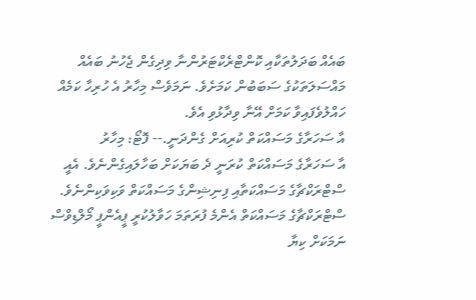ބައެއް ބަދަލުތަކާއި ކޮންޓްރެކްޓަރުންނާ ވިދިގެން ޖެހުނު ބައެއް މައްސަލަތަކުގެ ސަބަބުން ކަމަށެވެ. ނަމަވެސް މިހާރު އެ ހުރިހާ ކަމެއް ހައްލުވެފައިވާ ކަމަށް އޭނާ ވިދާޅުވި އެވެ.
އާ ސަހަރާގެ މަސައްކަތް ކުރިއަށް ގެންދަނީ.-- ފޮޓޯ: މިހާރު
އާ ސަހަރާގެ މަސައްކަތް ކުރަނީ ދެ ބަޔަކަށް ބަހާލައިގެންނެވެ. އެއީ ސްޓްރަކްޗާގެ މަސައްކަތާއި ފިނިޝިންގެ މަސައްކަތް ވަކިވަކިންނެވެ. ސްޓްރަކްޗާގެ މަސައްކަތް އެންމެ ފުރަތަމަ ހަވާލުކުރީ ޕީއެންޕީ މޯލްޑިވްސް ނަމަކަށް ކިޔާ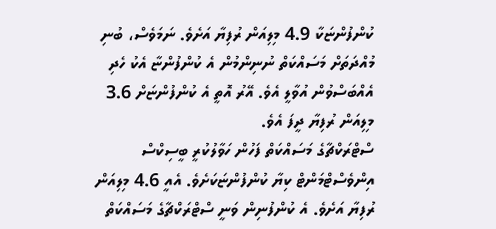ކުންފުންޏަކާ 4.9 މިލިއަން ރުފިޔާ އަށެވެ. ނަމަވެސް، ބުނި މުއްދަތަށް މަސައްކަތް ނުނިންމުން އެ ކުންފުންޏާ އެކު ހެދި އެއްބަސްވުން އުވާލީ އެވެ. އޭރު އޮތީ އެ ކުންފުންޏަށް 3.6 މިލިއަން ރުފިޔާ ދީފަ އެވެ.
ސްޓްރަކްޗާގެ މަސައްކަތް ފަހުން ހަވާލުކުރީ ބީސިކްސް އިންވެސްޓްމަންޓް ކިޔާ ކުންފުންޏަކަށެވެ. އެއީ 4.6 މިލިއަން ރުފިޔާ އަށެވެ. އެ ކުންފުނިން ވަނީ ސްޓްރަކްޗާގެ މަސައްކަތް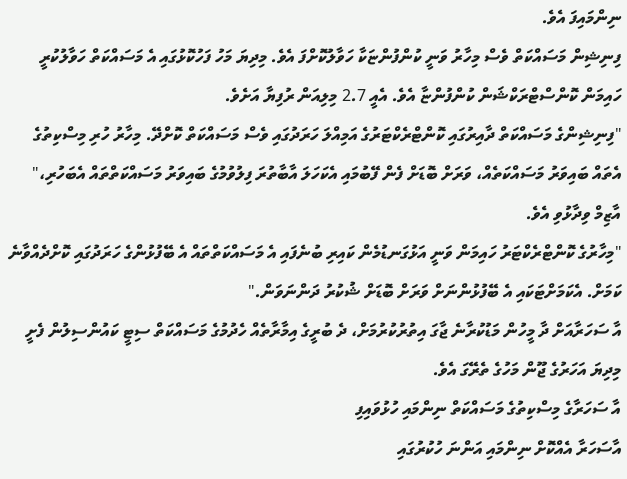ނިންމައިފަ އެވެ.
ފިނިޝިން މަސައްކަތް ވެސް މިހާރު ވަނީ ކުންފުންޏަކާ ހަވާލުކޮށްފަ އެވެ. މިދިޔަ މަހު ފަހުކޮޅުގައި އެ މަސައްކަތް ހަވާލުކުރީ ހައިމަން ކޮންސްޓްރަކްޝަން ކުންފުންޏާ އެވެ. އެއީ 2.7 މިލިއަން ރުފިޔާ އަށެވެ.
"ފިނިޝިންގެ މަސައްކަތް ދާއިރުގައި ކޮންޓްރެކްޓަރުގެ އަމިއްލަ ހަރަދުގައި ވެސް މަސައްކަތް ކޮށްދޭ. މިހާރު ހުރި މިސްކިތުގެ އެތައް ބައިވަރު މަސައްކަތެއް، ވަރަށް ބޮޑަށް ފެން ފޭބުމައި އެކަހަލަ އާބާތުރަ ފިލުވުމުގެ ބައިވަރު މަސައްކަތްތައް އެބަހުރި،" އާޒިމް ވިދާޅުވި އެވެ.
"މިހާރުގެ ކޮންޓްރެކްޓަރު ހައިމަން ވަނީ އަޅުގަނޑުމެން ކައިރި ބުނެފައި އެ މަސައްކަތްތައް އެ ބޭފުޅުންގެ ހަރަދުގައި ކޮށްދެއްވާނެ ކަމަށް. އެކަމަށްޓަކައި އެ ބޭފުޅުންނަށް ވަރަށް ބޮޑަށް ޝުކުރު ދަންނަވަން."
އާ ސަހަރާއަށް ދާ މީހުން މަޑުކުރާނެ ޖާގަ އިތުރުކުރުމަށް، ދެ ބުރީގެ އިމާރާތެއް ހެދުމުގެ މަސައްކަތް ސިޓީ ކައުންސިލުން ފެށީ މިދިޔަ އަހަރުގެ ޖޫން މަހުގެ ތެރޭގަ އެވެ.
އާ ސަހަރާގެ މިސްކިތުގެ މަސައްކަތް ނިންމައި ހުޅުވައިފި
އާސަހަރާ އެއްކޮށް ނިންމައި އަންނަ ހުކުރުގައި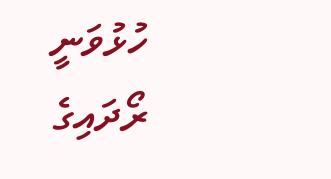ހުޅުވަނީ
ރޯދައިގެ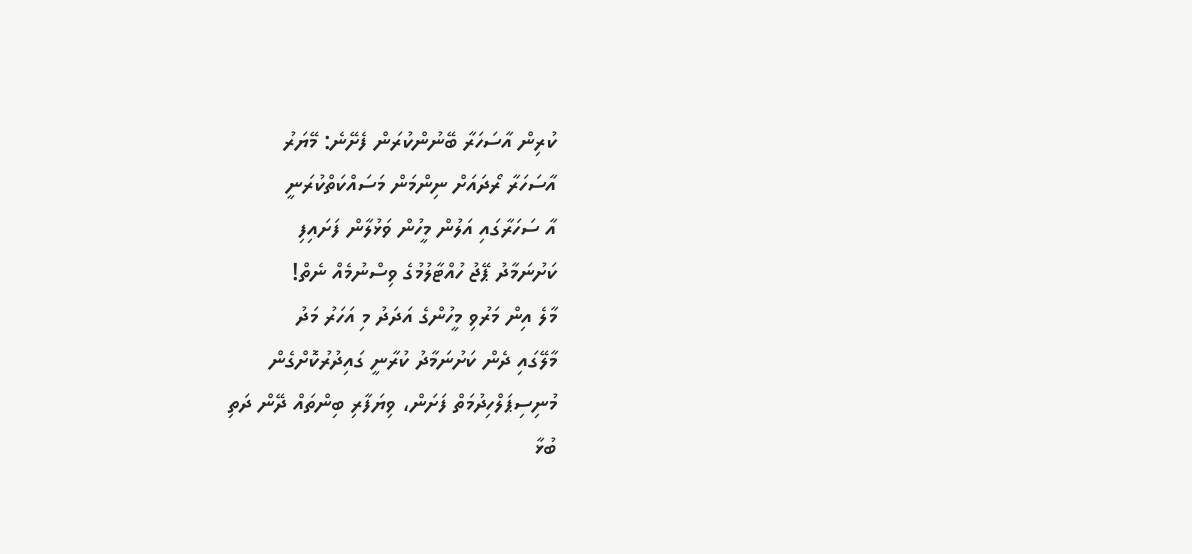ކުރިން އާސަހަރާ ބޭނުންކުރަން ފެށޭނެ: މޭޔަރު
އާސަހަރާ ރޯދައަށް ނިންމަން މަސައްކަތްކުރަނީ
އާ ސަހަރާގައި އަލުން މީހުން ވަޅުލާން ފަށައިފި
ކަށުނަމާދު ޕޭޖު ހުއްޓާލުމުގެ ވިސްނުމެއް ނެތް!
މާލެ އިން މަރުވި މީހުންގެ އަދަދު މި އަހަރު މަދު
މާލޭގައި ދެން ކަށުނަމާދު ކުރާނީ ގައިދުރުކޮށްގެން
މުނިސިޕަލްހިދުމަތް ފަށަން، ވިޔަފާރި ބިންތައް ދޭން ދަތި
ބުޅާ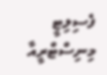ފެސިލިޓީ މިނިސްޓްރީއާ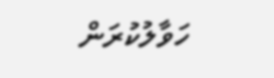ހަވާލުކުރަން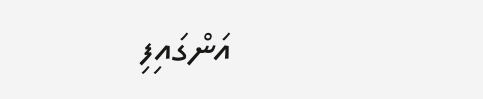އަންގައިފި